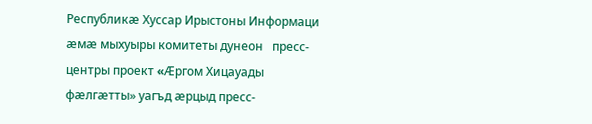Республикæ Хуссар Ирыстоны Информаци æмæ мыхуыры комитеты дунеон   пресс-центры проект «Æргом Хицауады фæлгæтты» уагъд æрцыд пресс-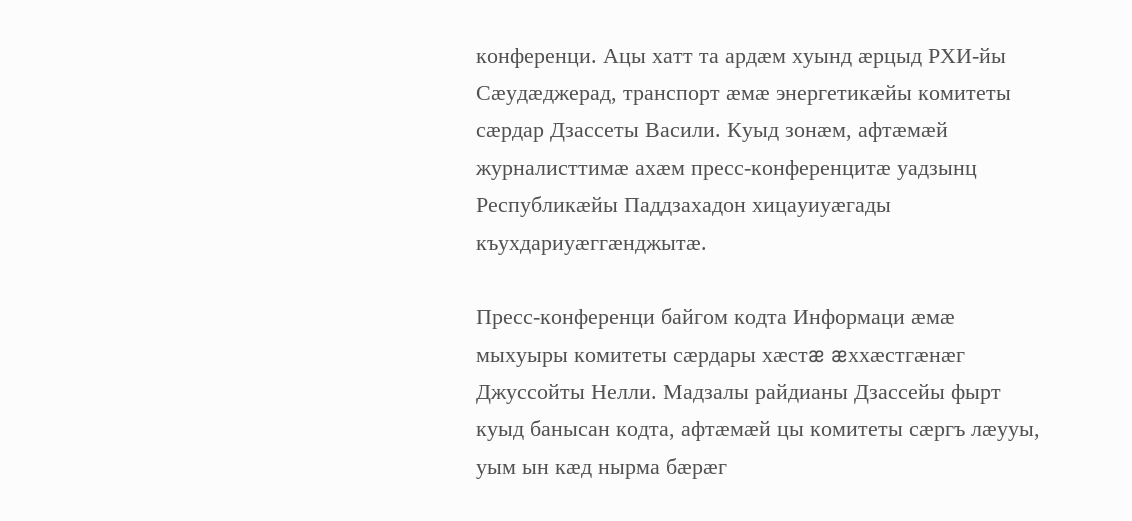конференци. Ацы хатт та ардæм хуынд æрцыд РХИ-йы Сæудæджерад, транспорт æмæ энергетикæйы комитеты сæрдар Дзассеты Васили. Куыд зонæм, афтæмæй журналисттимæ ахæм пресс-конференцитæ уадзынц Республикæйы Паддзахадон хицауиуæгады къухдариуæггæнджытæ.

Пресс-конференци байгом кодта Информаци æмæ мыхуыры комитеты сæрдары хæстæ æххæстгæнæг Джуссойты Нелли. Мадзалы райдианы Дзассейы фырт куыд банысан кодта, афтæмæй цы комитеты сæргъ лæууы, уым ын кæд нырма бæрæг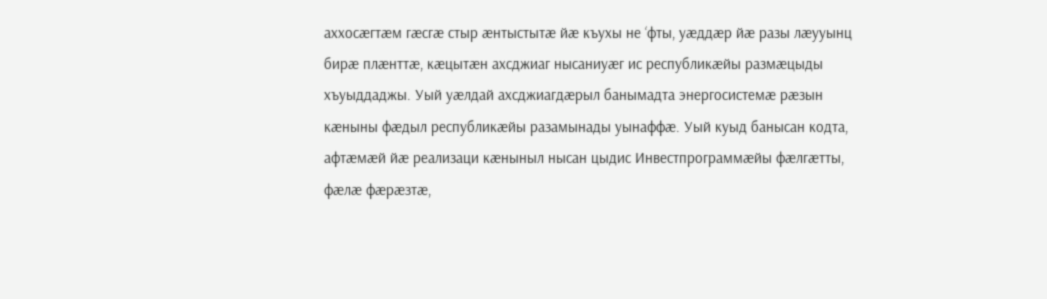аххосæгтæм гæсгæ стыр æнтыстытæ йæ къухы не ‘фты, уæддæр йæ разы лæууынц бирæ плæнттæ, кæцытæн ахсджиаг нысаниуæг ис республикæйы размæцыды хъуыддаджы. Уый уæлдай ахсджиагдæрыл банымадта энергосистемæ рæзын кæныны фæдыл республикæйы разамынады уынаффæ. Уый куыд банысан кодта, афтæмæй йæ реализаци кæныныл нысан цыдис Инвестпрограммæйы фæлгæтты, фæлæ фæрæзтæ,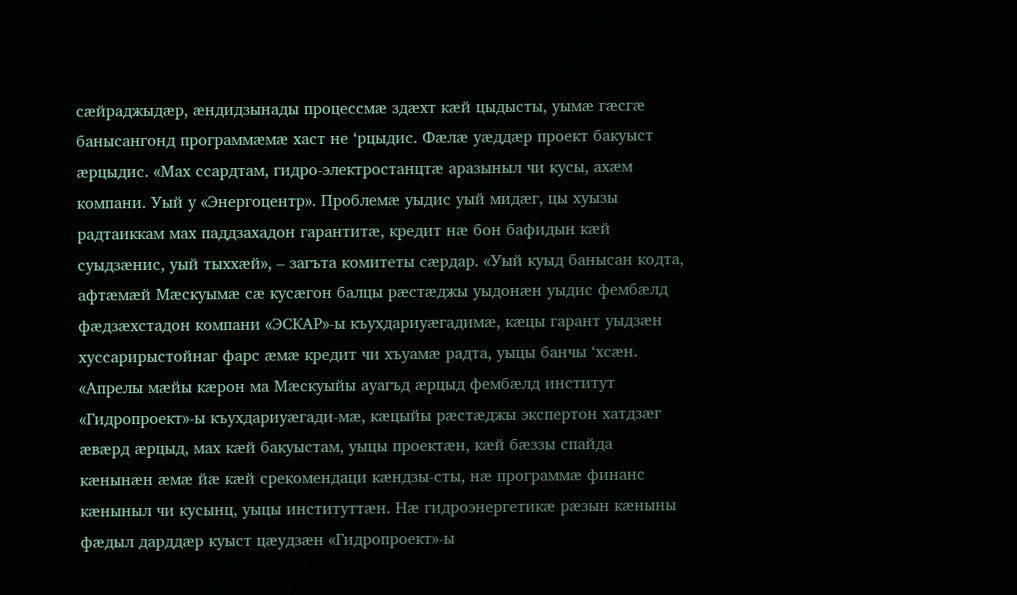сæйраджыдæр, æндидзынады процессмæ здæхт кæй цыдысты, уымæ гæсгæ банысангонд программæмæ хаст не ‘рцыдис. Фæлæ уæддæр проект бакуыст æрцыдис. «Мах ссардтам, гидро-электростанцтæ аразыныл чи кусы, ахæм компани. Уый у «Энергоцентр». Проблемæ уыдис уый мидæг, цы хуызы радтаиккам мах паддзахадон гарантитæ, кредит нæ бон бафидын кæй суыдзæнис, уый тыххæй», – загъта комитеты сæрдар. «Уый куыд банысан кодта, афтæмæй Мæскуымæ сæ кусæгон балцы рæстæджы уыдонæн уыдис фембæлд фæдзæхстадон компани «ЭСКАР»-ы къухдариуæгадимæ, кæцы гарант уыдзæн хуссарирыстойнаг фарс æмæ кредит чи хъуамæ радта, уыцы банчы ‘хсæн. «Апрелы мæйы кæрон ма Мæскуыйы ауагъд æрцыд фембæлд институт «Гидропроект»-ы къухдариуæгади-мæ, кæцыйы рæстæджы экспертон хатдзæг æвæрд æрцыд, мах кæй бакуыстам, уыцы проектæн, кæй бæззы спайда кæнынæн æмæ йæ кæй срекомендаци кæндзы-сты, нæ программæ финанс кæныныл чи кусынц, уыцы институттæн. Нæ гидроэнергетикæ рæзын кæныны фæдыл дарддæр куыст цæудзæн «Гидропроект»-ы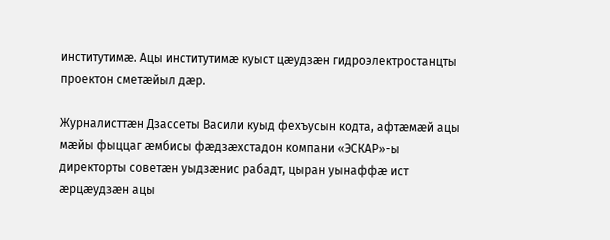институтимæ. Ацы институтимæ куыст цæудзæн гидроэлектростанцты проектон сметæйыл дæр.

Журналисттæн Дзассеты Васили куыд фехъусын кодта, афтæмæй ацы мæйы фыццаг æмбисы фæдзæхстадон компани «ЭСКАР»-ы директорты советæн уыдзæнис рабадт, цыран уынаффæ ист æрцæудзæн ацы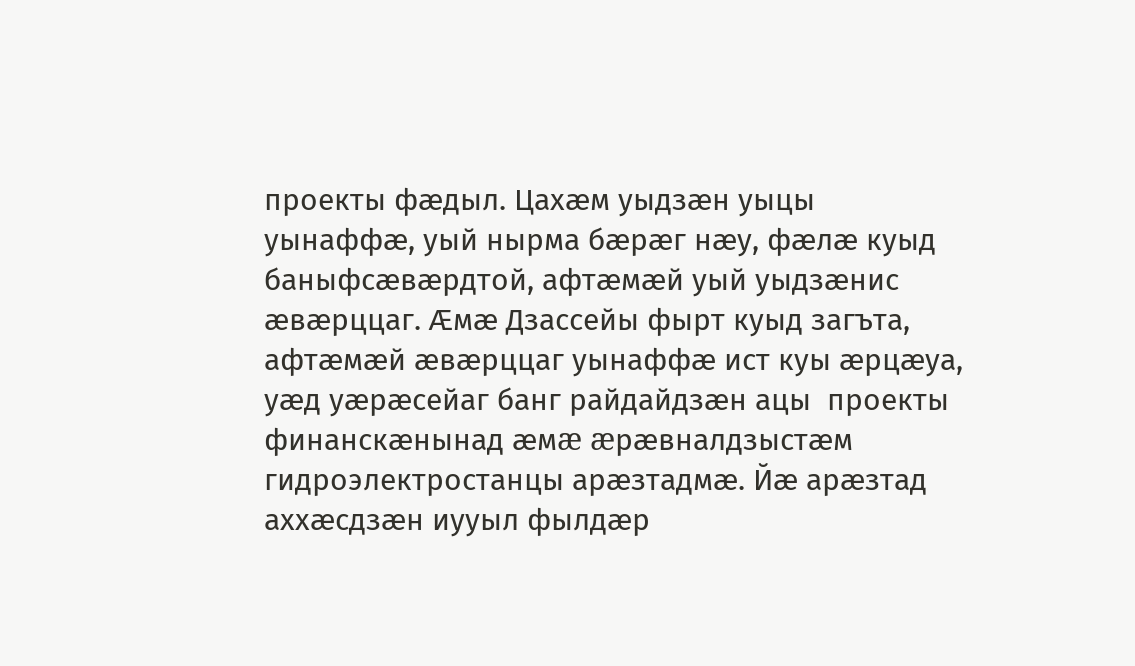проекты фæдыл. Цахæм уыдзæн уыцы уынаффæ, уый нырма бæрæг нæу, фæлæ куыд баныфсæвæрдтой, афтæмæй уый уыдзæнис æвæрццаг. Æмæ Дзассейы фырт куыд загъта, афтæмæй æвæрццаг уынаффæ ист куы æрцæуа, уæд уæрæсейаг банг райдайдзæн ацы  проекты финанскæнынад æмæ æрæвналдзыстæм гидроэлектростанцы арæзтадмæ. Йæ арæзтад аххæсдзæн иууыл фылдæр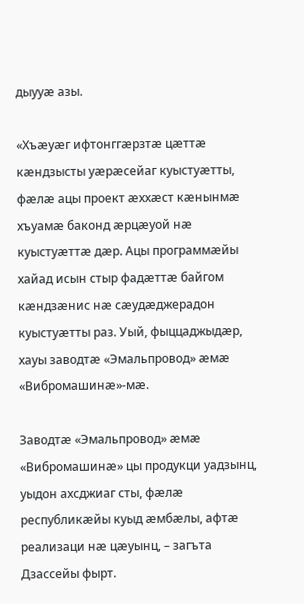дыууæ азы.

«Хъæуæг ифтонггæрзтæ цæттæ кæндзысты уæрæсейаг куыстуæтты, фæлæ ацы проект æххæст кæнынмæ хъуамæ баконд æрцæуой нæ куыстуæттæ дæр. Ацы программæйы хайад исын стыр фадæттæ байгом кæндзæнис нæ сæудæджерадон куыстуæтты раз. Уый, фыццаджыдæр, хауы заводтæ «Эмальпровод» æмæ «Вибромашинæ»-мæ.

Заводтæ «Эмальпровод» æмæ «Вибромашинæ» цы продукци уадзынц, уыдон ахсджиаг сты, фæлæ республикæйы куыд æмбæлы, афтæ реализаци нæ цæуынц, – загъта Дзассейы фырт.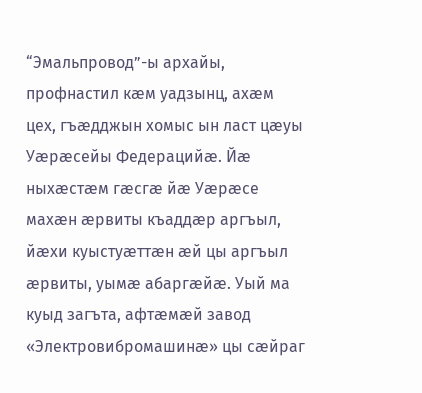“Эмальпровод”-ы архайы, профнастил кæм уадзынц, ахæм цех, гъæдджын хомыс ын ласт цæуы Уæрæсейы Федерацийæ. Йæ ныхæстæм гæсгæ йæ Уæрæсе махæн æрвиты къаддæр аргъыл, йæхи куыстуæттæн æй цы аргъыл æрвиты, уымæ абаргæйæ. Уый ма куыд загъта, афтæмæй завод «Электровибромашинæ» цы сæйраг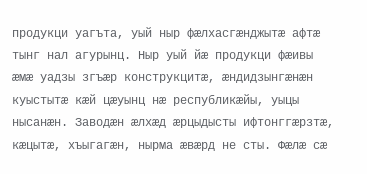продукци уагъта, уый ныр фæлхасгæнджытæ афтæ тынг нал агурынц. Ныр уый йæ продукци фæивы æмæ уадзы згъæр конструкцитæ, æндидзынгæнæн куыстытæ кæй цæуынц нæ республикæйы, уыцы нысанæн. Заводæн æлхæд æрцыдысты ифтонггæрзтæ, кæцытæ, хъыгагæн, нырма æвæрд не сты. Фæлæ сæ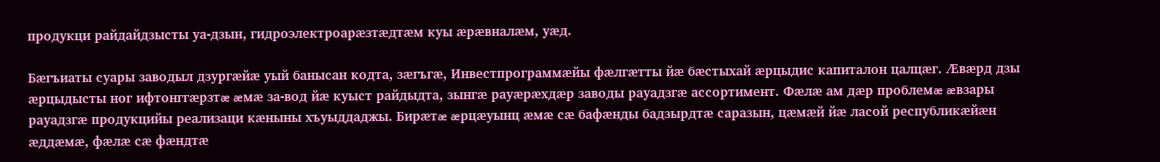продукци райдайдзысты уа-дзын, гидроэлектроарæзтæдтæм куы æрæвналæм, уæд.

Бæгъиаты суары заводыл дзургæйæ уый банысан кодта, зæгъгæ, Инвестпрограммæйы фæлгæтты йæ бæстыхай æрцыдис капиталон цалцæг. Æвæрд дзы æрцыдысты ног ифтонггæрзтæ æмæ за-вод йæ куыст райдыдта, зынгæ рауæрæхдæр заводы рауадзгæ ассортимент. Фæлæ ам дæр проблемæ æвзары рауадзгæ продукцийы реализаци кæныны хъуыддаджы. Бирæтæ æрцæуынц æмæ сæ бафæнды бадзырдтæ саразын, цæмæй йæ ласой республикæйæн æддæмæ, фæлæ сæ фæндтæ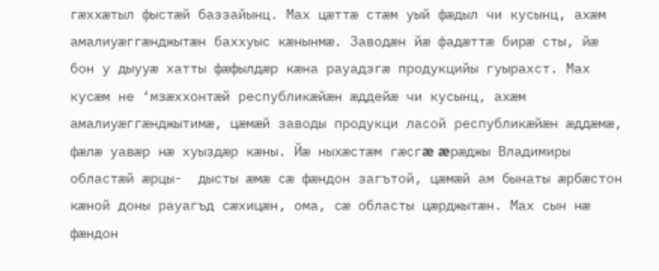гæххæтыл фыстæй баззайынц. Мах цæттæ стæм уый фæдыл чи кусынц, ахæм амалиуæггæнджытæн баххуыс кæнынмæ. Заводæн йæ фадæттæ бирæ сты, йæ бон у дыууæ хатты фæфылдæр кæна рауадзгæ продукцийы гуырахст. Мах кусæм не ‘мзæххонтæй республикæйæн æддейæ чи кусынц, ахæм амалиуæггæнджытимæ, цæмæй заводы продукци ласой республикæйæн æддæмæ, фæлæ уавæр нæ хуыздæр кæны. Йæ ныхæстæм гæсгæ æрæджы Владимиры областæй æрцы-  дысты æмæ сæ фæндон загътой, цæмæй ам бынаты æрбæстон кæной доны рауагъд сæхицæн, ома, сæ областы цæрджытæн. Мах сын нæ фæндон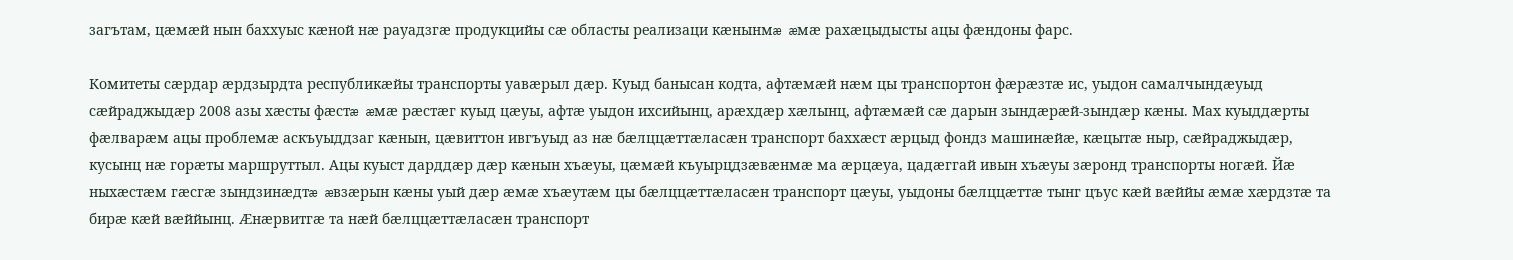загътам, цæмæй нын баххуыс кæной нæ рауадзгæ продукцийы сæ областы реализаци кæнынмæ æмæ рахæцыдысты ацы фæндоны фарс.

Комитеты сæрдар æрдзырдта республикæйы транспорты уавæрыл дæр. Куыд банысан кодта, афтæмæй нæм цы транспортон фæрæзтæ ис, уыдон самалчындæуыд сæйраджыдæр 2008 азы хæсты фæстæ æмæ рæстæг куыд цæуы, афтæ уыдон ихсийынц, арæхдæр хæлынц, афтæмæй сæ дарын зындæрæй-зындæр кæны. Мах куыддæрты фæлварæм ацы проблемæ аскъуыддзаг кæнын, цæвиттон ивгъуыд аз нæ бæлццæттæласæн транспорт баххæст æрцыд фондз машинæйæ, кæцытæ ныр, сæйраджыдæр, кусынц нæ горæты маршруттыл. Ацы куыст дарддæр дæр кæнын хъæуы, цæмæй къуырцдзæвæнмæ ма æрцæуа, цадæггай ивын хъæуы зæронд транспорты ногæй. Йæ ныхæстæм гæсгæ зындзинæдтæ æвзæрын кæны уый дæр æмæ хъæутæм цы бæлццæттæласæн транспорт цæуы, уыдоны бæлццæттæ тынг цъус кæй вæййы æмæ хæрдзтæ та бирæ кæй вæййынц. Æнæрвитгæ та нæй бæлццæттæласæн транспорт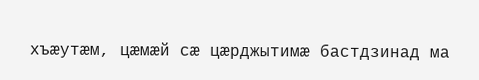хъæутæм, цæмæй сæ цæрджытимæ бастдзинад ма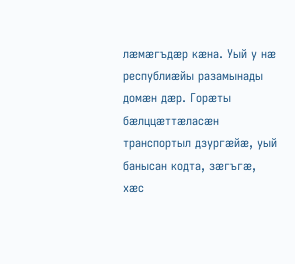лæмæгъдæр кæна. Уый у нæ республиæйы разамынады домæн дæр. Горæты бæлццæттæласæн транспортыл дзургæйæ, уый банысан кодта, зæгъгæ, хæс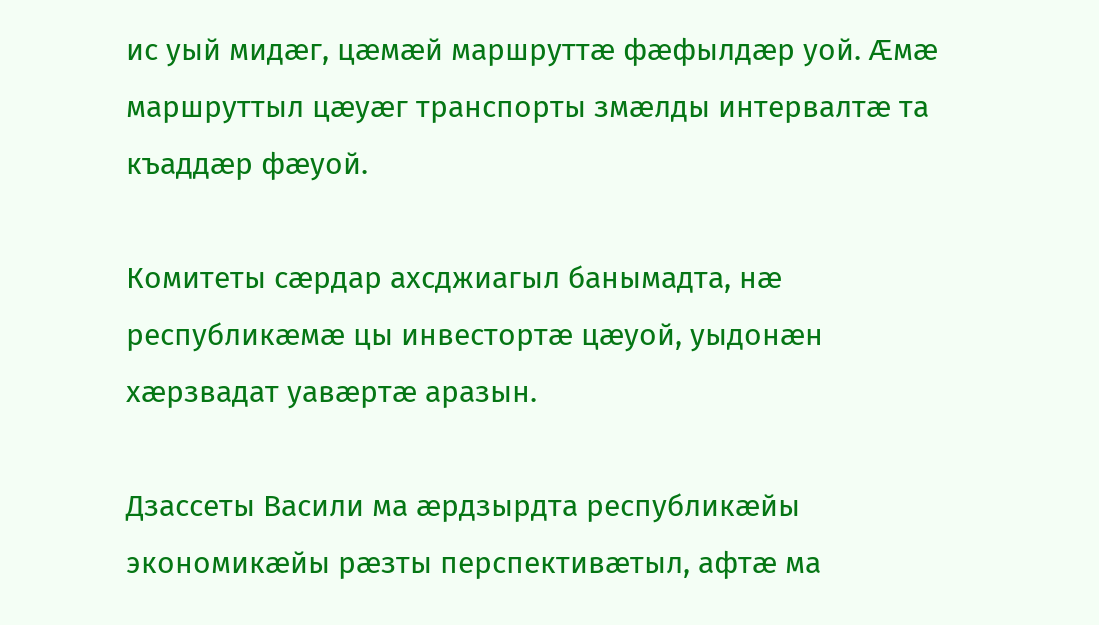ис уый мидæг, цæмæй маршруттæ фæфылдæр уой. Æмæ маршруттыл цæуæг транспорты змæлды интервалтæ та къаддæр фæуой.

Комитеты сæрдар ахсджиагыл банымадта, нæ республикæмæ цы инвестортæ цæуой, уыдонæн хæрзвадат уавæртæ аразын.

Дзассеты Васили ма æрдзырдта республикæйы экономикæйы рæзты перспективæтыл, афтæ ма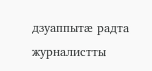дзуаппытæ радта журналистты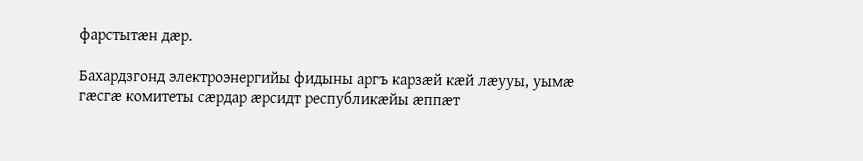фарстытæн дæр.

Бахардзгонд электроэнергийы фидыны аргъ карзæй кæй лæууы, уымæ гæсгæ комитеты сæрдар æрсидт республикæйы æппæт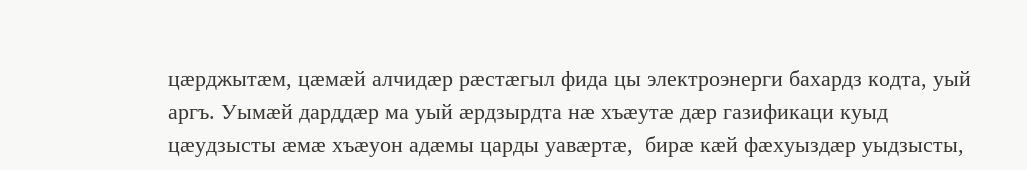цæрджытæм, цæмæй алчидæр рæстæгыл фида цы электроэнерги бахардз кодта, уый аргъ. Уымæй дарддæр ма уый æрдзырдта нæ хъæутæ дæр газификаци куыд цæудзысты æмæ хъæуон адæмы царды уавæртæ,  бирæ кæй фæхуыздæр уыдзысты,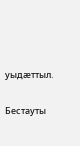уыдæттыл.

Бестауты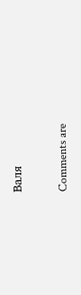Валя

Comments are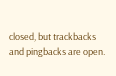closed, but trackbacks and pingbacks are open.